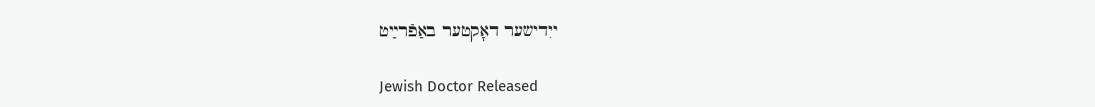ייִדישער דאָקטער באַפֿרײַט

Jewish Doctor Released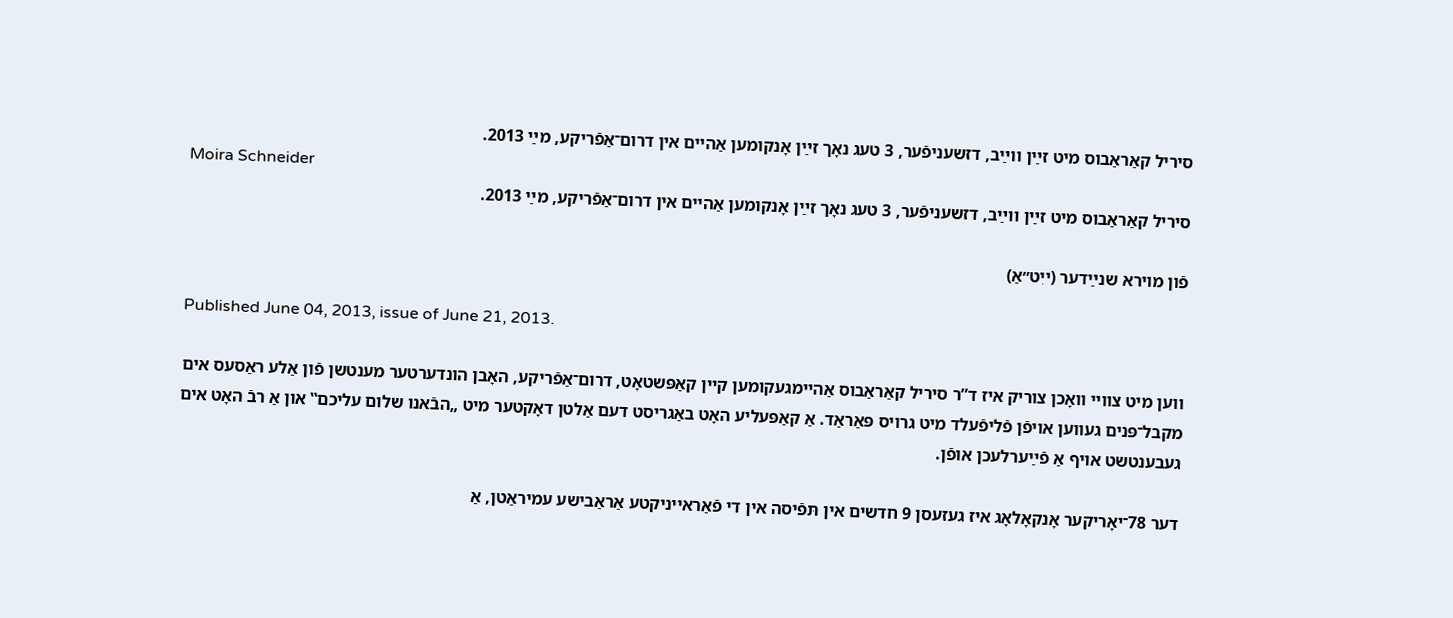סיריל קאַראַבוס מיט זײַן ווײַב, דזשעניפֿער, 3 טעג נאָך זײַן אָנקומען אַהיים אין דרום־אַפֿריקע, מײַ 2013.
Moira Schneider
סיריל קאַראַבוס מיט זײַן ווײַב, דזשעניפֿער, 3 טעג נאָך זײַן אָנקומען אַהיים אין דרום־אַפֿריקע, מײַ 2013.

פֿון מוירא שנײַדער (ייִט״אַ)

Published June 04, 2013, issue of June 21, 2013.

ווען מיט צוויי וואָכן צוריק איז ד”ר סיריל קאַראַבוס אַהיימגעקומען קיין קאַפּשטאָט, דרום־אַפֿריקע, האָבן הונדערטער מענטשן פֿון אַלע ראַסעס אים מקבל־פּנים געווען אויפֿן פֿליפֿעלד מיט גרויס פּאַראַד. אַ קאַפּעליע האָט באַגריסט דעם אַלטן דאָקטער מיט „הבֿאנו שלום עליכם‟ און אַ רבֿ האָט אים געבענטשט אויף אַ פֿײַערלעכן אופֿן.

דער 78־יאָריקער אָנקאָלאָג איז געזעסן 9 חדשים אין תּפֿיסה אין די פֿאַראייניקטע אַראַבישע עמיראַטן, אַ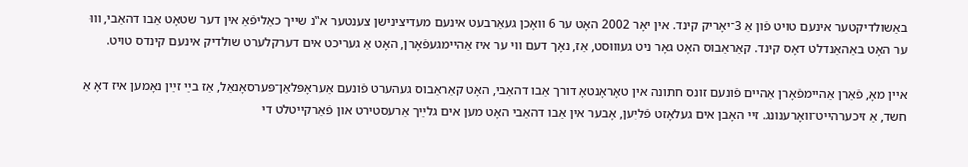באַשולדיקטער אינעם טויט פֿון אַ 3־יאָריק קינד. אין יאָר 2002 האָט ער 6 וואָכן געאַרבעט אינעם מעדיצינישן צענטער א‟נ שייך כאַליפֿאַ אין דער שטאָט אַבו דהאַבי, וווּ ער האָט באַהאַנדלט דאָס קינד. קאַראַבוס האָט גאָר ניט געוווּסט, אַז, נאָך דעם ווי ער איז אַהיימגעפֿאָרן, האָט אַ געריכט אים דערקלערט שולדיק אינעם קינדס טויט.

איין מאָ, פֿאַרן אַהיימפֿאָרן אַהיים פֿונעם זונס חתונה אין טאָראָנטאָ דורך אַבו דהאַבי, האָט קאַראַבוס געהערט פֿונעם אַעראָפּלאַן־פּערסאָנאַל, אַז בײַ זײַן נאָמען איז דאָ אַ חשד, אַ זיכערהייט־וואָרענונג. זיי האָבן אים געלאָזט פֿליִען, אָבער אין אַבו דהאַבי האָט מען אים גלײַך אַרעסטירט און פֿאַרקייטלט די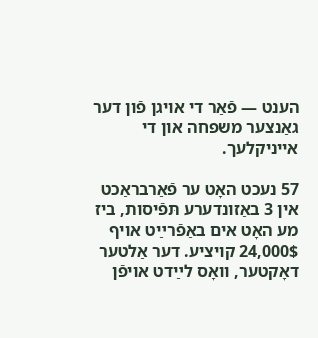הענט — פֿאַר די אויגן פֿון דער גאַנצער משפּחה און די אייניקלעך.

57 נעכט האָט ער פֿאַרבראַכט אין 3 באַזונדערע תּפֿיסות, ביז מע האָט אים באַפֿרײַט אויף 24,000$ קויציע. דער אַלטער דאָקטער, וואָס לײַדט אויפֿן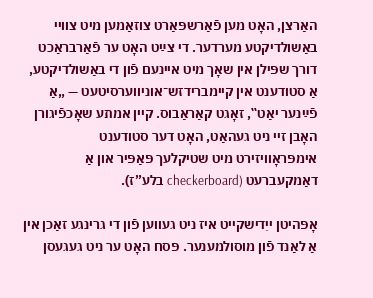האַרצן, האָט מען פֿאַרשפּאַרט צוזאַמען מיט צוויי באַשולדיקטע מערדער. די צײַט האָט ער פֿאַרבראַכט דורך שפּילן אין שאָך מיט איינעם פֿון די באַשולדיקטע, אַ סטודענט אין קיימברידזש־אוניווערסיטעט — „אַ פֿײַנער יאַט‟, זאָגט קאַראַבוס. קיין אמתע שאָכפֿיגורן האָבן זיי ניט געהאַט, האָט דער סטודענט אימפּראָוויזירט מיט שטיקלעך פּאַפּיר און אַ דאַמקעברעט (checkerboard בלע”ז).

אָפּהיטן ייִדישקייט איז ניט געווען פֿון די גרינגע זאַכן אין אַ לאַנד פֿון מוסולמענער. פּסח האָט ער ניט געגעסן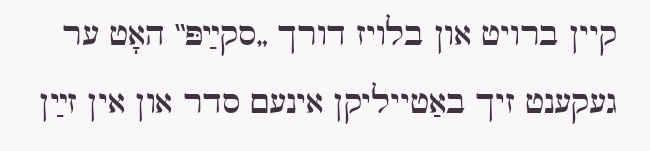קיין ברויט און בלויז דורך „סקײַפּ‟ האָט ער געקענט זיך באַטייליקן אינעם סדר און אין זײַן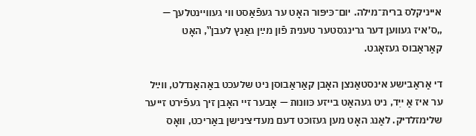אייניקלס ברית־מילה. יום־כּיפּור האָט ער געפֿאַסט ווי געוויינטלעך — „ס׳איז געווען דער גרינגסטער טענית פֿון מײַן גאַנץ לעבן‟, האָט קאַראַבוס געזאָגט.

די אַראַבישע אינסטאַנצן האָבן קאַראַבוסן ניט שלעכט באַהאַנדלט, ווײַל ער איז אַ ייִד, ניט געהאַט בייזע כּוונות — אָבער זיי האָבן זיך געפֿירט זייער שלימזלדיק. לאַנג האָט מען געזוכט דעם מעדיצינישן באַריכט, וואָס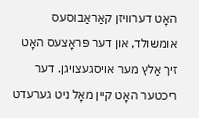האָט דערוויזן קאַראַבוסעס אומשולד, און דער פּראָצעס האָט זיך אַלץ מער אויסגעצויגן. דער ריכטער האָט קיין מאָל ניט גערעדט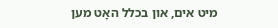מיט אים, און בכלל האָט מען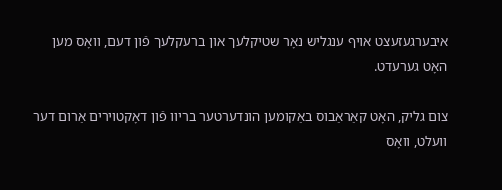איבערגעזעצט אויף ענגליש נאָר שטיקלעך און ברעקלעך פֿון דעם, וואָס מען האָט גערעדט.

צום גליק, האָט קאַראַבוס באַקומען הונדערטער בריוו פֿון דאָקטוירים אַרום דער וועלט, וואָס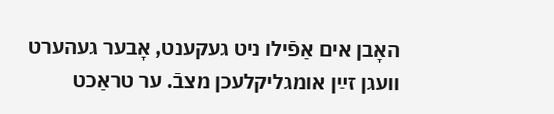האָבן אים אַפֿילו ניט געקענט, אָבער געהערט וועגן זײַן אומגליקלעכן מצבֿ. ער טראַכט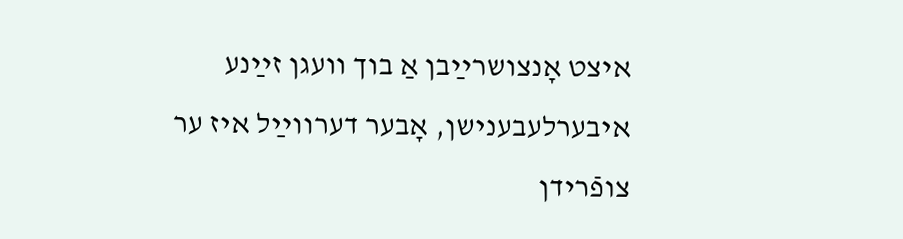איצט אָנצושרײַבן אַ בוך וועגן זײַנע איבערלעבענישן, אָבער דערווײַל איז ער צופֿרידן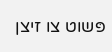פּשוט צו זיצן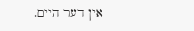אין דער היים.